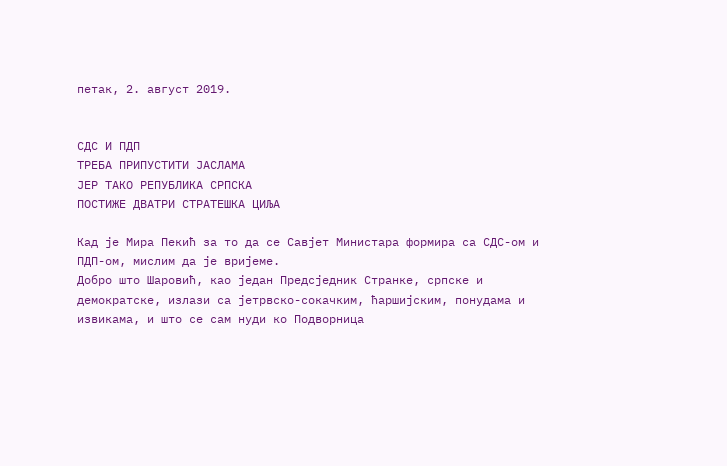петак, 2. август 2019.


СДС И ПДП
ТРЕБА ПРИПУСТИТИ ЈАСЛАМА
ЈЕР ТАКО РЕПУБЛИКА СРПСКА
ПОСТИЖЕ ДВАТРИ СТРАТЕШКА ЦИЉА

Кад је Мира Пекић за то да се Савјет Министара формира са СДС-ом и ПДП-ом, мислим да је вријеме.
Добро што Шаровић, као један Предсједник Странке, српске и демократске, излази са јетрвско-сокачким, ћаршијским, понудама и извикама, и што се сам нуди ко Подворница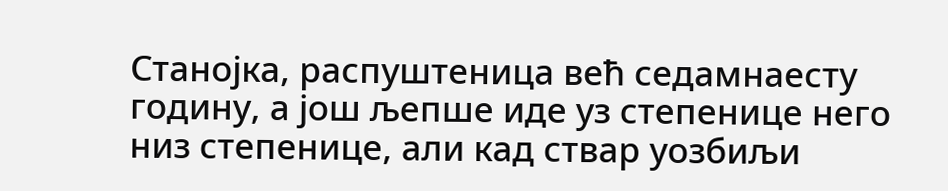Станојка, распуштеница већ седамнаесту годину, а још љепше иде уз степенице него низ степенице, али кад ствар уозбиљи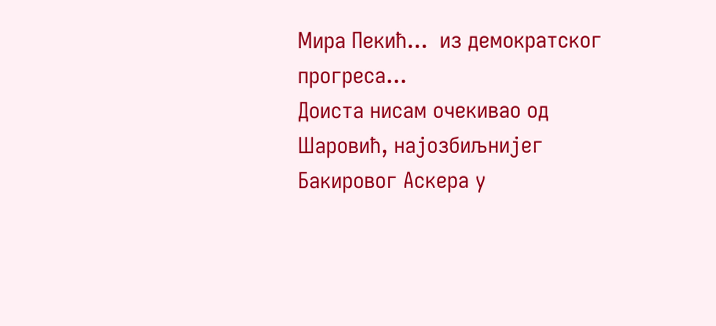Мира Пекић...  из демократског прогреса...
Доиста нисам очекивао од Шаровић, најозбиљнијег Бакировог Аскера у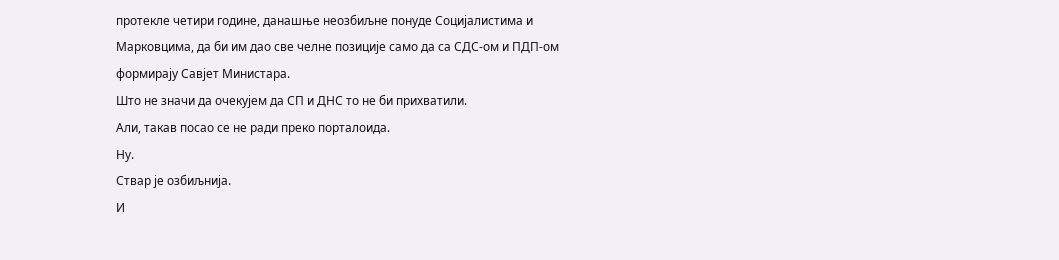протекле четири године, данашње неозбиљне понуде Социјалистима и Марковцима, да би им дао све челне позиције само да са СДС-ом и ПДП-ом формирају Савјет Министара.
Што не значи да очекујем да СП и ДНС то не би прихватили.
Али, такав посао се не ради преко порталоида.
Ну.
Ствар је озбиљнија.
И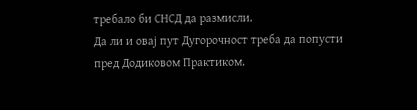требало би СНСД да размисли.
Да ли и овај пут Дугорочност треба да попусти пред Додиковом Практиком.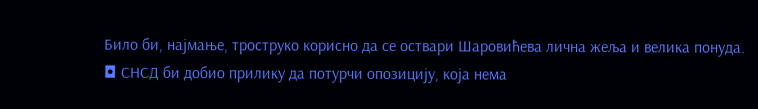Било би, најмање, троструко корисно да се оствари Шаровићева лична жеља и велика понуда.
◘ СНСД би добио прилику да потурчи опозицију, која нема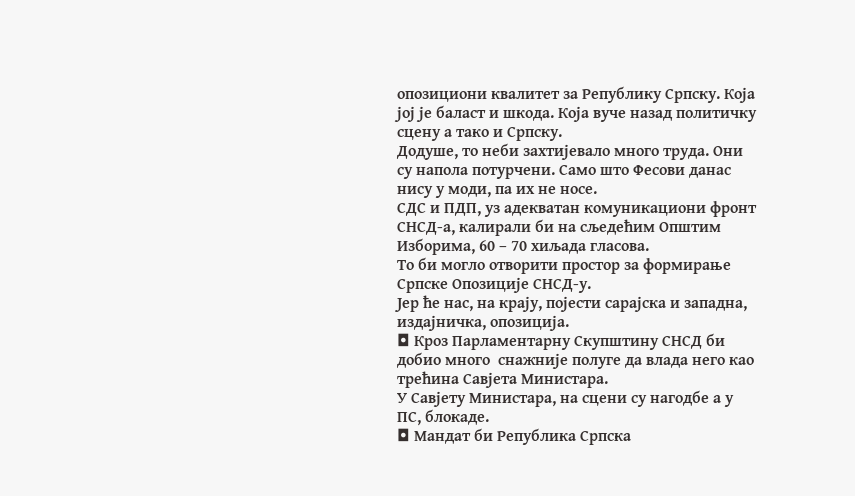опозициони квалитет за Републику Српску. Која јој је баласт и шкода. Која вуче назад политичку сцену а тако и Српску.
Додуше, то неби захтијевало много труда. Они су напола потурчени. Само што Фесови данас нису у моди, па их не носе.
СДС и ПДП, уз адекватан комуникациони фронт СНСД-а, калирали би на сљедећим Општим Изборима, 60 – 70 хиљада гласова.
То би могло отворити простор за формирање Српске Опозиције СНСД-у.
Јер ће нас, на крају, појести сарајска и западна, издајничка, опозиција.
◘ Кроз Парламентарну Скупштину СНСД би добио много  снажније полуге да влада него као трећина Савјета Министара.
У Савјету Министара, на сцени су нагодбе а у ПС, блокаде.
◘ Мандат би Република Српска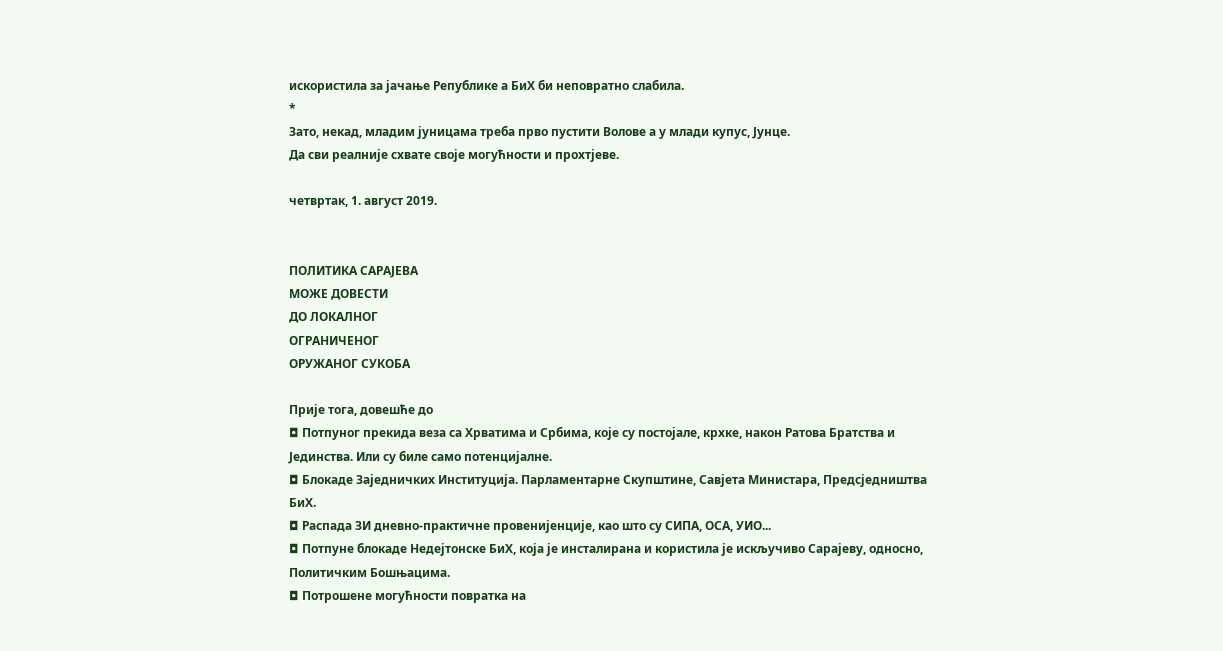искористила за јачање Републике а БиХ би неповратно слабила.
*
Зато, некад, младим јуницама треба прво пустити Волове а у млади купус, Јунце.
Да сви реалније схвате своје могућности и прохтјеве.

четвртак, 1. август 2019.


ПОЛИТИКА САРАЈЕВА
МОЖЕ ДОВЕСТИ
ДО ЛОКАЛНОГ
ОГРАНИЧЕНОГ
ОРУЖАНОГ СУКОБА

Прије тога, довешће до
◘ Потпуног прекида веза са Хрватима и Србима, које су постојале, крхке, након Ратова Братства и Јединства. Или су биле само потенцијалне.
◘ Блокаде Заједничких Институција. Парламентарне Скупштине, Савјета Министара, Предсједништва БиХ.
◘ Распада ЗИ дневно-практичне провенијенције, као што су СИПА, ОСА, УИО...
◘ Потпуне блокаде Недејтонске БиХ, која је инсталирана и користила је искључиво Сарајеву, односно, Политичким Бошњацима.
◘ Потрошене могућности повратка на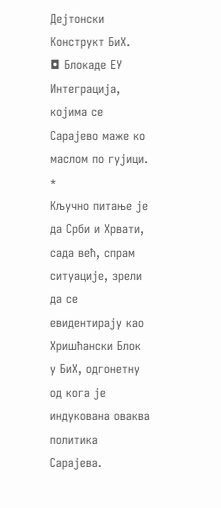Дејтонски Конструкт БиХ.
◘ Блокаде ЕУ Интеграција, којима се Сарајево маже ко маслом по гујици.
*
Кључно питање је да Срби и Хрвати, сада већ, спрам ситуације, зрели да се евидентирају као Хришћански Блок у БиХ, одгонетну од кога је индукована оваква политика Сарајева.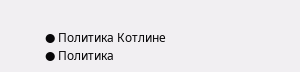● Политика Котлине
● Политика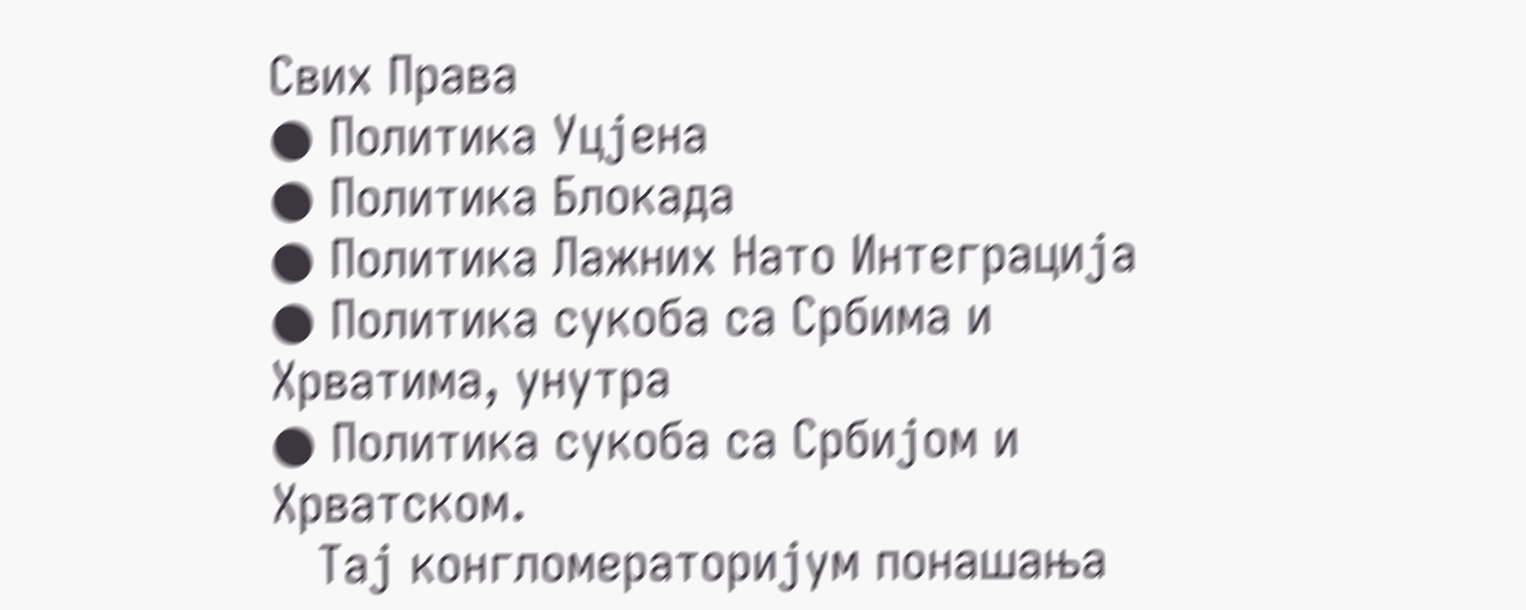Свих Права
● Политика Уцјена
● Политика Блокада
● Политика Лажних Нато Интеграција
● Политика сукоба са Србима и Хрватима, унутра
● Политика сукоба са Србијом и Хрватском.
   Тај конгломераторијум понашања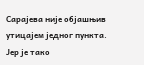Сарајева није објашњив утицајем једног пункта.
Јер је тако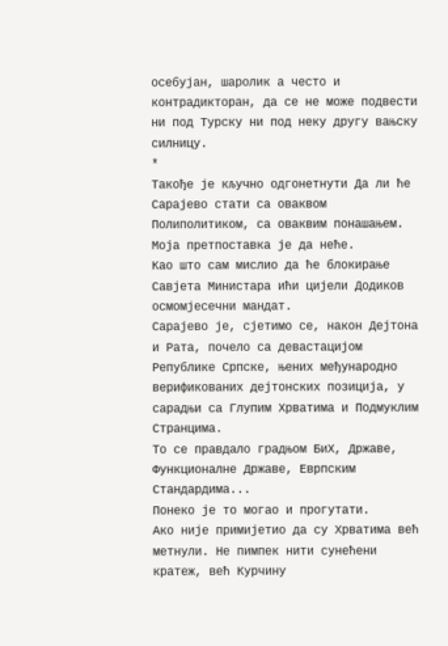осебујан, шаролик а често и контрадикторан, да се не може подвести ни под Турску ни под неку другу вањску силницу.
*
Такође је кључно одгонетнути Да ли ће Сарајево стати са оваквом Полиполитиком, са оваквим понашањем.
Моја претпоставка је да неће.
Као што сам мислио да ће блокирање Савјета Министара ићи цијели Додиков осмомјесечни мандат.
Сарајево је, сјетимо се, након Дејтона и Рата, почело са девастацијом Републике Српске, њених међународно верификованих дејтонских позиција, у сарадњи са Глупим Хрватима и Подмуклим Странцима.
То се правдало градњом БиХ, Државе, Функционалне Државе, Еврпским Стандардима...
Понеко је то могао и прогутати.
Ако није примијетио да су Хрватима већ метнули. Не пимпек нити сунећени кратеж, већ Курчину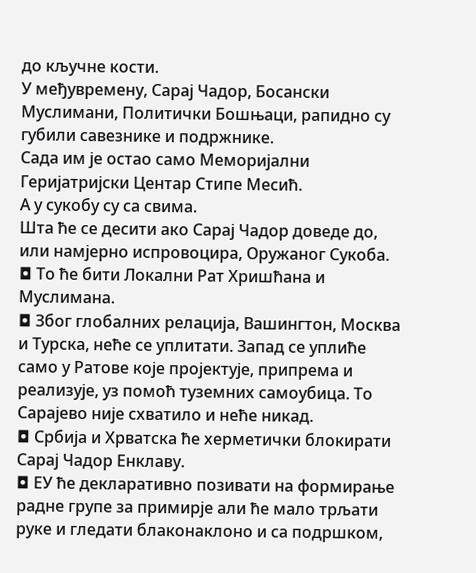до кључне кости.
У међувремену, Сарај Чадор, Босански Муслимани, Политички Бошњаци, рапидно су губили савезнике и подржнике.
Сада им је остао само Меморијални Геријатријски Центар Стипе Месић.
А у сукобу су са свима.
Шта ће се десити ако Сарај Чадор доведе до, или намјерно испровоцира, Оружаног Сукоба.
◘ То ће бити Локални Рат Хришћана и Муслимана.
◘ Због глобалних релација, Вашингтон, Москва и Турска, неће се уплитати. Запад се уплиће само у Ратове које пројектује, припрема и реализује, уз помоћ туземних самоубица. То Сарајево није схватило и неће никад.
◘ Србија и Хрватска ће херметички блокирати Сарај Чадор Енклаву.
◘ ЕУ ће декларативно позивати на формирање радне групе за примирје али ће мало трљати руке и гледати блаконаклоно и са подршком,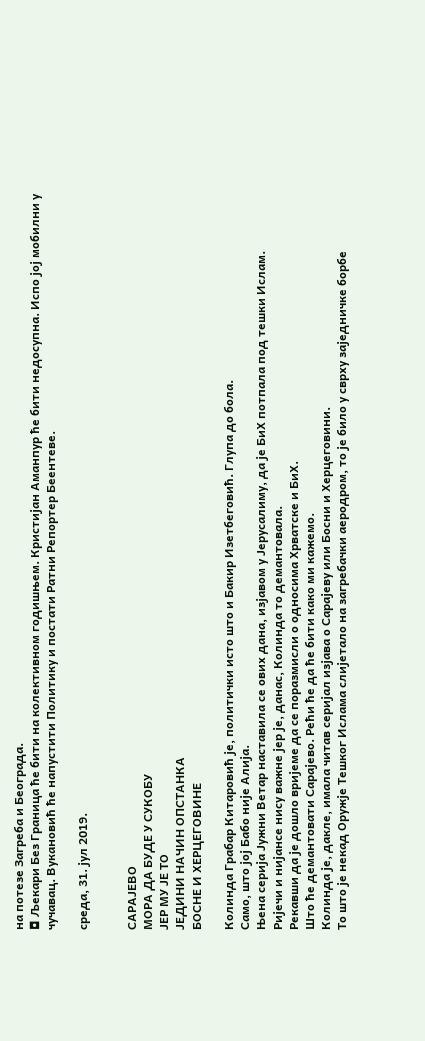на потезе Загреба и Београда.
◘ Љекари Без Граница ће бити на колективном годишњем. Кристијан Аманпур ће бити недосупна. Испо јој мобилни у чучавац. Вукановић ће напустити Политику и постати Ратни Репортер Беентеве.

среда, 31. јул 2019.


САРАЈЕВО
МОРА ДА БУДЕ У СУКОБУ
ЈЕР МУ ЈЕ ТО
ЈЕДИНИ НАЧИН ОПСТАНКА
БОСНЕ И ХЕРЦЕГОВИНЕ

Колинда Грабар Китаровић је, политички исто што и Бакир Изетбеговић. Глупа до бола.
Само, што јој Бабо није Алија.
Њена серија Јужни Ветар наставила се ових дана, изјавом у Јерусалиму, да је БиХ потпала под тешки Ислам.
Ријечи и нијансе нису важне јер је, данас, Колинда то демантовала.
Рекавши да је дошло вријеме да се поразмисли о односима Хрватске и БиХ.
Што ће демантовати Сарајево. Рећи ће да ће бити како ми кажемо.
Колинда је, дакле, имала читав серијал изјава о Сарајеву или Босни и Херцеговини.
То што је некад Оружје Тешког Ислама слијетало на загребачки аеродром, то је било у сврху заједничке борбе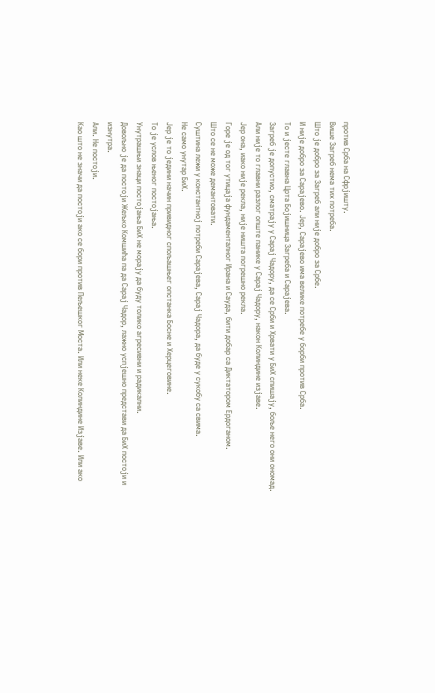против Срба на Сфрјишту.
Више Загреб нема тих потреба.
Што је добро за Загреб али није добро за Србе.
И није добро за Сарајево. Јер, Сарајево има велике потребе у борби против Срба.
То и јесте главна Црта Бојишница Загреба и Сарајева.
Загреб је допустио, сматрају у Сарај Чадору, да се Срби и Хрвати у БиХ спишају, боље него они ономад.
Али није то главни разлог опште панике у Сарај Чадору, након Колиндине изјаве.
Јер она, иако није рекла, није ништа погрешно рекла.
Горе је од тог утицаја фундаменталног Ирана и Сауда, бити добар са Диктатором Ердоганом.
Што се не може демантовати.
Суштина лежи у константној потреби Сарајева, Сарај Чадора, да буде у сукобу са свима.
Не само унутар БиХ.
Јер је то једини начин привидног спољашњег опстанка Босне и Херцеговине.
То је услов њеног постојања.
Унутрашњи знаци постојања БиХ не морају да буду толико агресивни и радикални.
Довољно је да постоји Жељко Комшића па да Сарај Чадор, лажно успјешно представи да БиХ постоји и изнутра.
Али. Не постоји.
Као што не значи да постоји ако се бори против Пељешког Моста. Или неке Колиндине Изјаве. Или ако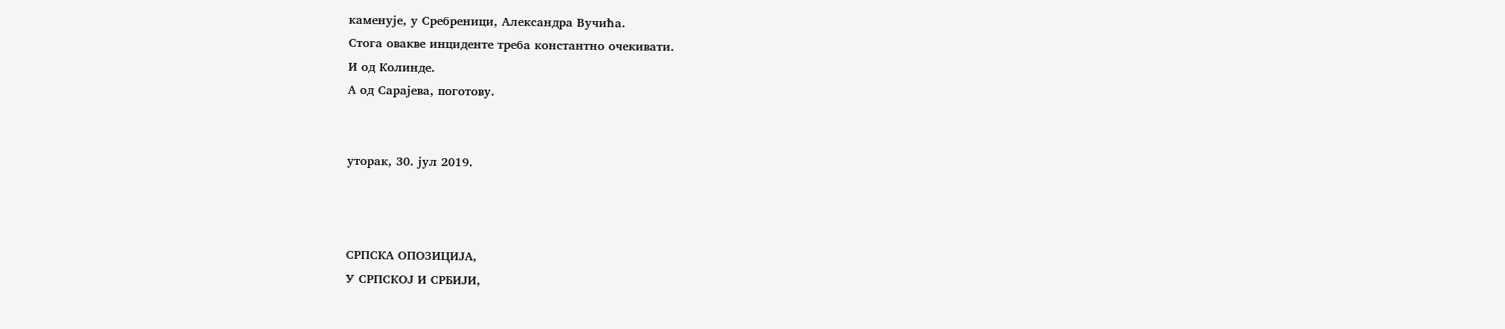каменује, у Сребреници, Александра Вучића.
Стога овакве инциденте треба константно очекивати.
И од Колинде.
А од Сарајева, поготову.


уторак, 30. јул 2019.



СРПСКА ОПОЗИЦИЈА,
У СРПСКОЈ И СРБИЈИ,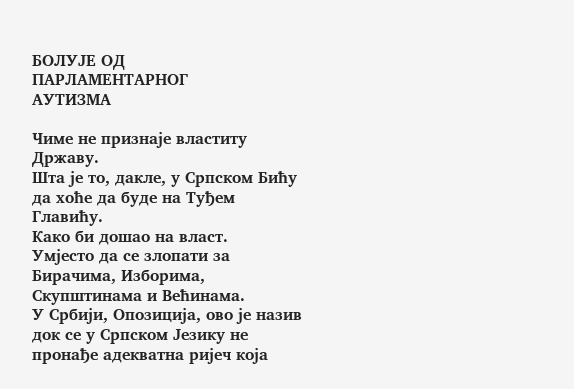БОЛУЈЕ ОД
ПАРЛАМЕНТАРНОГ
АУТИЗМА

Чиме не признаје властиту Државу.
Шта је то, дакле, у Српском Бићу да хоће да буде на Туђем Главићу.
Како би дошао на власт.
Умјесто да се злопати за Бирачима, Изборима, Скупштинама и Већинама.
У Србији, Опозиција, ово је назив док се у Српском Језику не пронађе адекватна ријеч која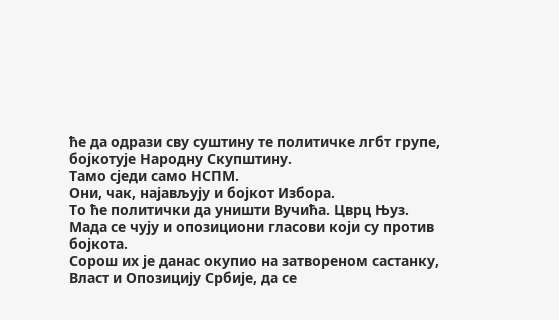ће да одрази сву суштину те политичке лгбт групе, бојкотује Народну Скупштину.
Тамо сједи само НСПМ.
Они, чак, најављују и бојкот Избора.
То ће политички да уништи Вучића. Цврц Њуз.
Мада се чују и опозициони гласови који су против бојкота.
Сорош их је данас окупио на затвореном састанку, Власт и Опозицију Србије, да се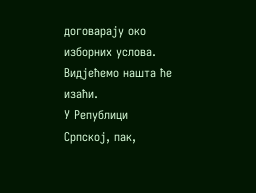договарају око изборних услова.
Видјећемо нашта ће изаћи.
У Републици Српској, пак,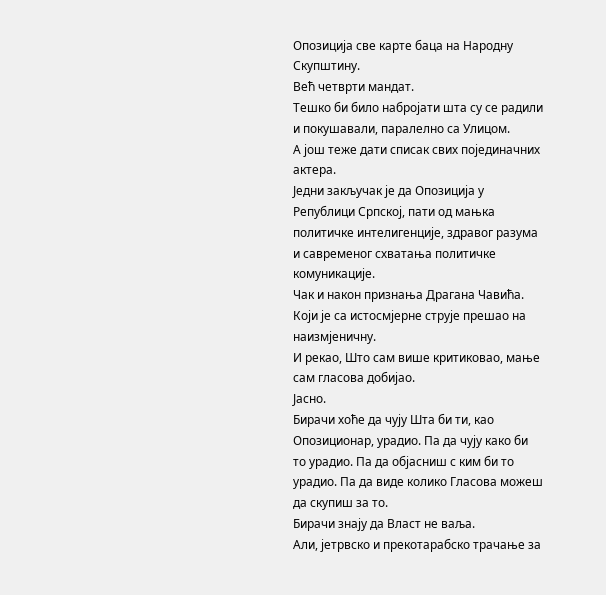Опозиција све карте баца на Народну Скупштину.
Већ четврти мандат.
Тешко би било набројати шта су се радили и покушавали, паралелно са Улицом.
А још теже дати списак свих појединачних актера.
Једни закључак је да Опозиција у Републици Српској, пати од мањка политичке интелигенције, здравог разума и савременог схватања политичке комуникације.
Чак и након признања Драгана Чавића. Који је са истосмјерне струје прешао на наизмјеничну.
И рекао, Што сам више критиковао, мање сам гласова добијао.
Јасно.
Бирачи хоће да чују Шта би ти, као Опозиционар, урадио. Па да чују како би то урадио. Па да објасниш с ким би то урадио. Па да виде колико Гласова можеш да скупиш за то.
Бирачи знају да Власт не ваља.
Али, јетрвско и прекотарабско трачање за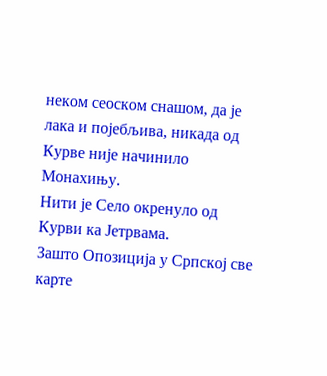неком сеоском снашом, да је лака и појебљива, никада од Курве није начинило Монахињу.
Нити је Село окренуло од Курви ка Јетрвама.
Зашто Опозиција у Српској све карте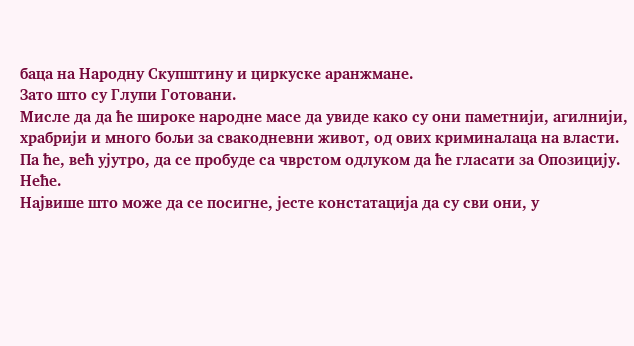баца на Народну Скупштину и циркуске аранжмане.
Зато што су Глупи Готовани.
Мисле да да ће широке народне масе да увиде како су они паметнији, агилнији, храбрији и много бољи за свакодневни живот, од ових криминалаца на власти.
Па ће, већ ујутро, да се пробуде са чврстом одлуком да ће гласати за Опозицију.
Неће.
Највише што може да се посигне, јесте констатација да су сви они, у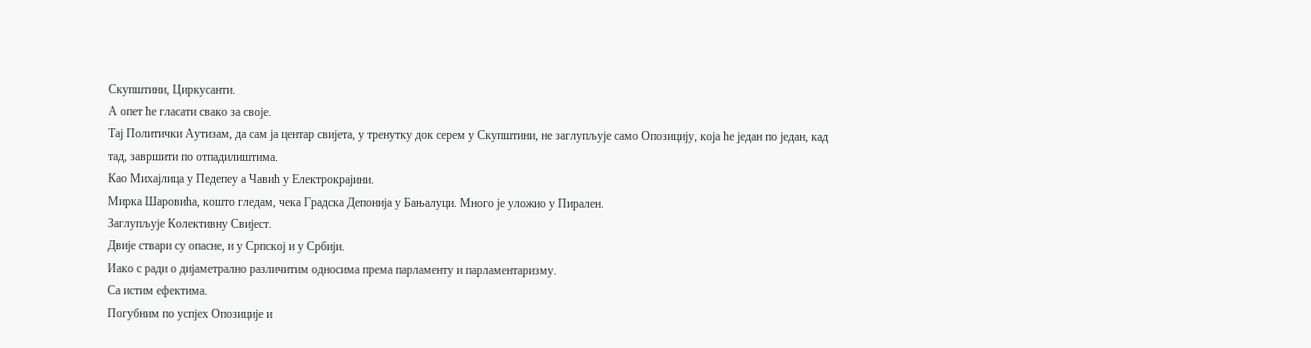Скупштини, Циркусанти.
А опет ће гласати свако за своје.
Тај Политички Аутизам, да сам ја центар свијета, у тренутку док серем у Скупштини, не заглупљује само Опозицију, која ће један по један, кад тад, завршити по отпадилиштима.
Као Михајлица у Педепеу а Чавић у Електрокрајини.
Мирка Шаровића, кошто гледам, чека Градска Депонија у Бањалуци. Много је уложио у Пирален.
Заглупљује Колективну Свијест.
Двије ствари су опасне, и у Српској и у Србији.
Иако с ради о дијаметрално различитим односима према парламенту и парламентаризму.
Са истим ефектима.
Погубним по успјех Опозиције и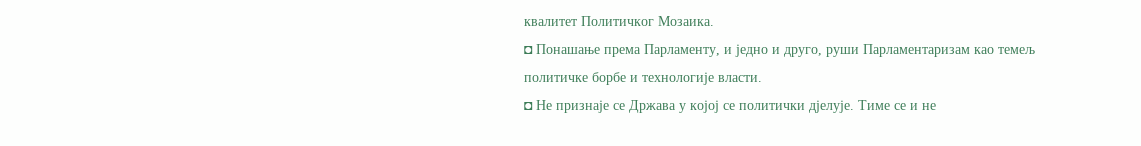квалитет Политичког Мозаика.
◘ Понашање према Парламенту, и једно и друго, руши Парламентаризам као темељ политичке борбе и технологије власти.
◘ Не признаје се Држава у којој се политички дјелује. Тиме се и не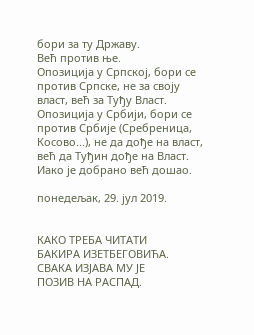бори за ту Државу.
Већ против ње.
Опозиција у Српској, бори се против Српске, не за своју власт, већ за Туђу Власт.
Опозиција у Србији, бори се против Србије (Сребреница, Косово...), не да дође на власт, већ да Туђин дође на Власт.
Иако је добрано већ дошао.

понедељак, 29. јул 2019.


КАКО ТРЕБА ЧИТАТИ
БАКИРА ИЗЕТБЕГОВИЋА.
СВАКА ИЗЈАВА МУ ЈЕ
ПОЗИВ НА РАСПАД.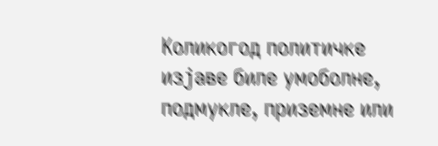Коликогод политичке изјаве биле умоболне, подмукле, приземне или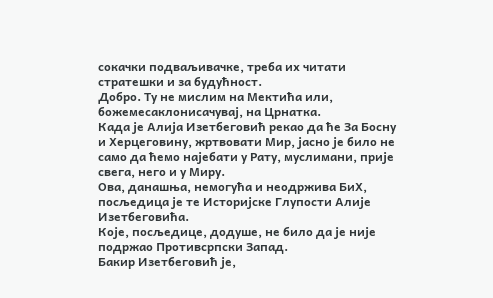сокачки подваљивачке, треба их читати стратешки и за будућност.
Добро. Ту не мислим на Мектића или, божемесаклонисачувај, на Црнатка.
Када је Алија Изетбеговић рекао да ће За Босну и Херцеговину, жртвовати Мир, јасно је било не само да ћемо најебати у Рату, муслимани, прије свега, него и у Миру.
Ова, данашња, немогућа и неодржива БиХ, посљедица је те Историјске Глупости Алије Изетбеговића.
Које, посљедице, додуше, не било да је није подржао Противсрпски Запад.
Бакир Изетбеговић је,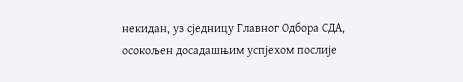некидан, уз сједницу Главног Одбора СДА, осокољен досадашњим успјехом послије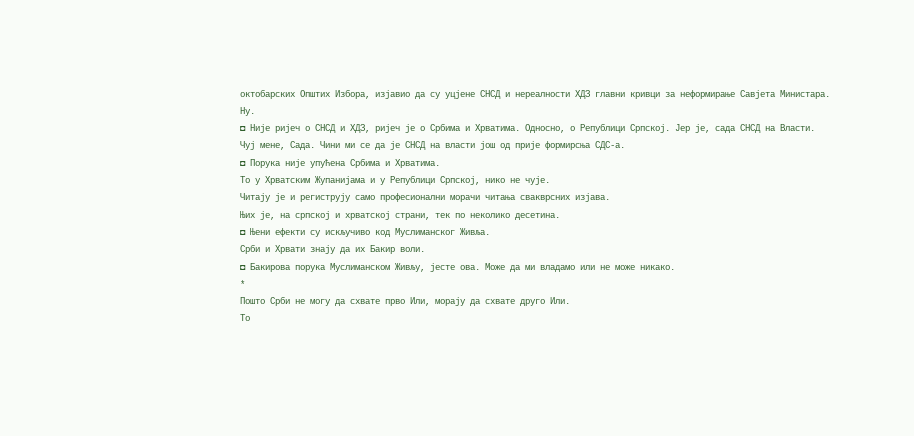октобарских Општих Избора, изјавио да су уцјене СНСД и нереалности ХДЗ главни кривци за неформирање Савјета Министара.
Ну.
◘ Није ријеч о СНСД и ХДЗ, ријеч је о Србима и Хрватима. Односно, о Републици Српској. Јер је, сада СНСД на Власти.
Чуј мене, Сада. Чини ми се да је СНСД на власти још од прије формирсња СДС-а.
◘ Порука није упућена Србима и Хрватима.
То у Хрватским Жупанијама и у Републици Српској, нико не чује.
Читају је и региструју само професионални морачи читања свакврсних изјава.
Њих је, на српској и хрватској страни, тек по неколико десетина.
◘ Њени ефекти су искључиво код Муслиманског Живља.
Срби и Хрвати знају да их Бакир воли.
◘ Бакирова порука Муслиманском Живљу, јесте ова. Може да ми владамо или не може никако.
*
Пошто Срби не могу да схвате прво Или, морају да схвате друго Или.
То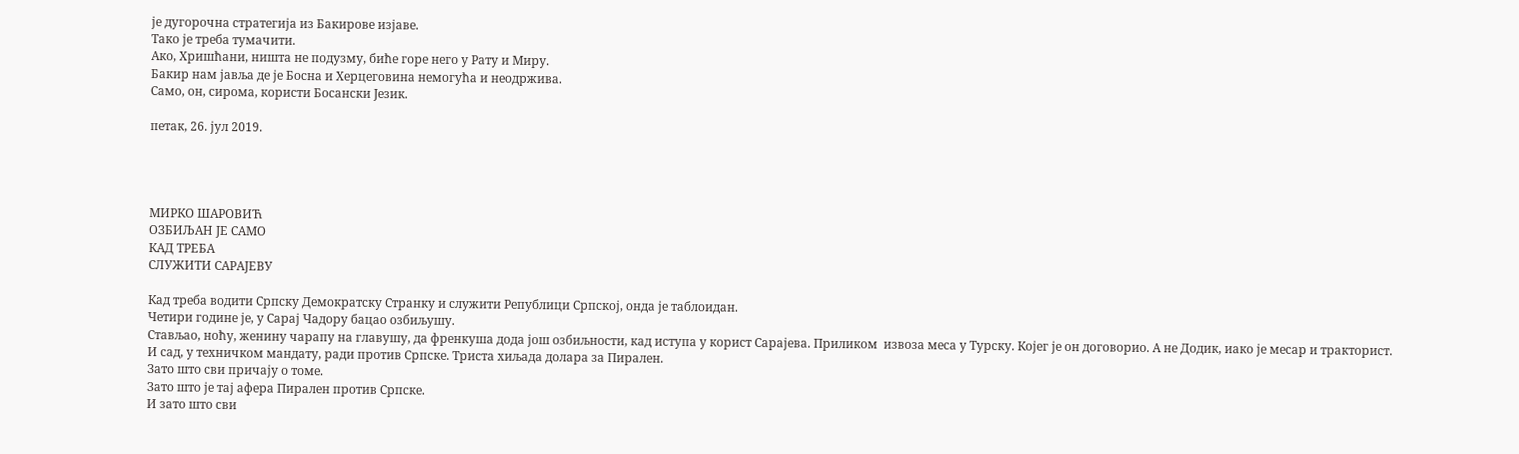је дугорочна стратегија из Бакирове изјаве.
Тако је треба тумачити.
Ако, Хришћани, ништа не подузму, биће горе него у Рату и Миру.
Бакир нам јавља де је Босна и Херцеговина немогућа и неодржива.
Само, он, сирома, користи Босански Језик.

петак, 26. јул 2019.




МИРКО ШАРОВИЋ
ОЗБИЉАН ЈЕ САМО
КАД ТРЕБА
СЛУЖИТИ САРАЈЕВУ

Кад треба водити Српску Демократску Странку и служити Републици Српској, онда је таблоидан.
Четири године је, у Сарај Чадору бацао озбиљушу.
Стављао, ноћу, женину чарапу на главушу, да френкуша дода још озбиљности, кад иступа у корист Сарајева. Приликом  извоза меса у Турску. Којег је он договорио. А не Додик, иако је месар и тракторист.
И сад, у техничком мандату, ради против Српске. Триста хиљада долара за Пирален.
Зато што сви причају о томе.
Зато што је тај афера Пирален против Српске.
И зато што сви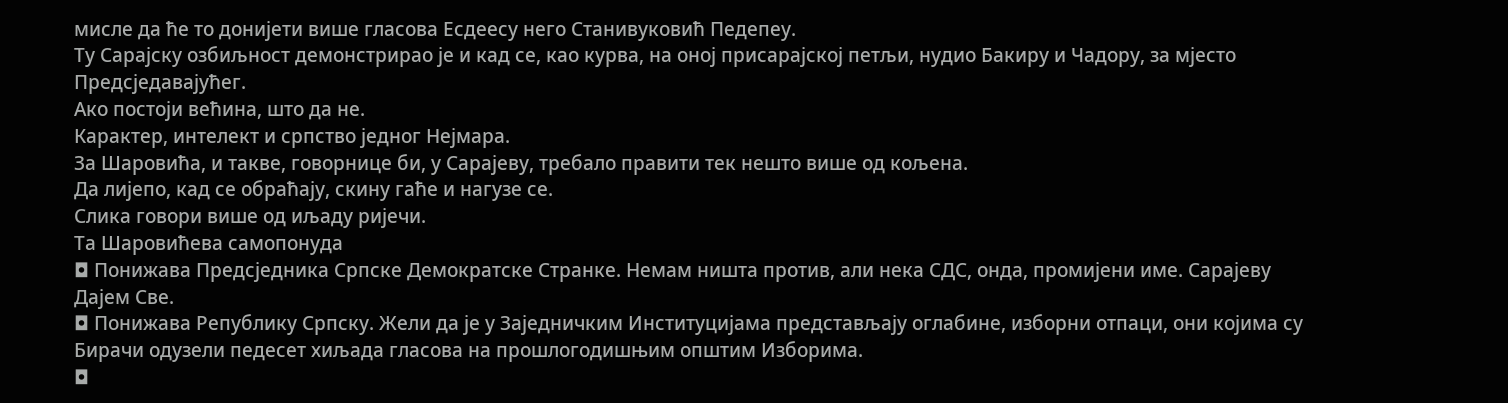мисле да ће то донијети више гласова Есдеесу него Станивуковић Педепеу.
Ту Сарајску озбиљност демонстрирао је и кад се, као курва, на оној присарајској петљи, нудио Бакиру и Чадору, за мјесто Предсједавајућег.
Ако постоји већина, што да не.
Карактер, интелект и српство једног Нејмара.
За Шаровића, и такве, говорнице би, у Сарајеву, требало правити тек нешто више од кољена.
Да лијепо, кад се обраћају, скину гаће и нагузе се.
Слика говори више од иљаду ријечи.
Та Шаровићева самопонуда
◘ Понижава Предсједника Српске Демократске Странке. Немам ништа против, али нека СДС, онда, промијени име. Сарајеву Дајем Све.
◘ Понижава Републику Српску. Жели да је у Заједничким Институцијама представљају оглабине, изборни отпаци, они којима су Бирачи одузели педесет хиљада гласова на прошлогодишњим општим Изборима.
◘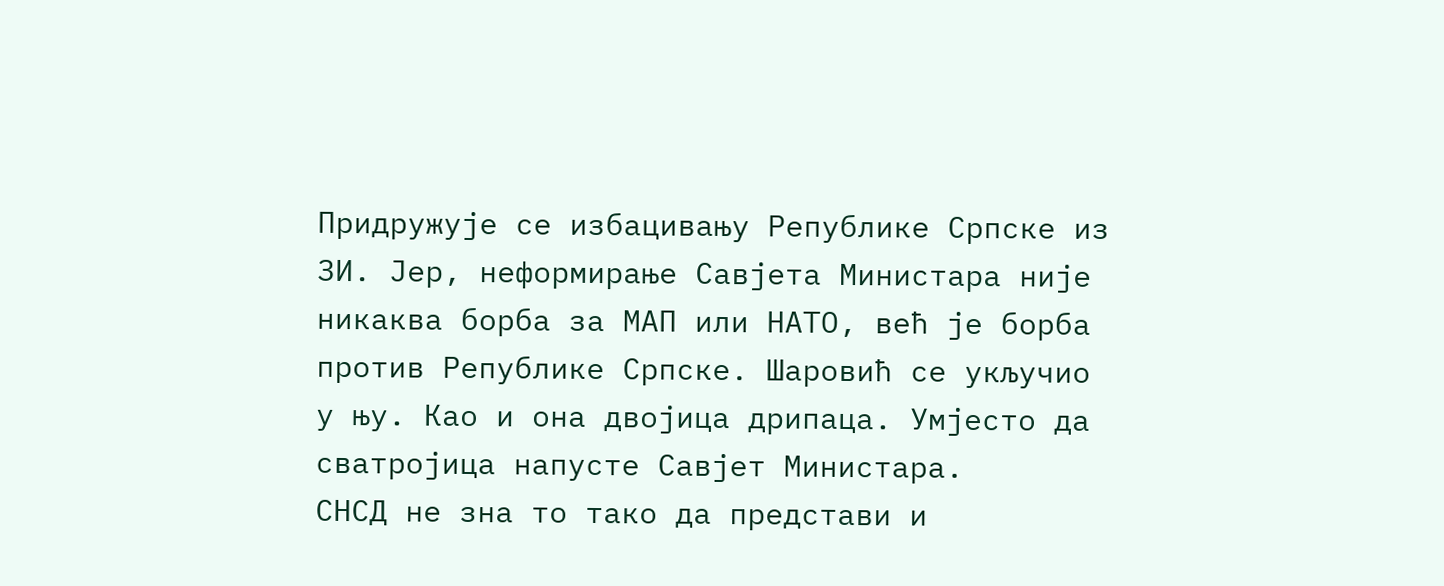Придружује се избацивању Републике Српске из ЗИ. Јер, неформирање Савјета Министара није никаква борба за МАП или НАТО, већ је борба против Републике Српске. Шаровић се укључио у њу. Као и она двојица дрипаца. Умјесто да сватројица напусте Савјет Министара.
СНСД не зна то тако да представи и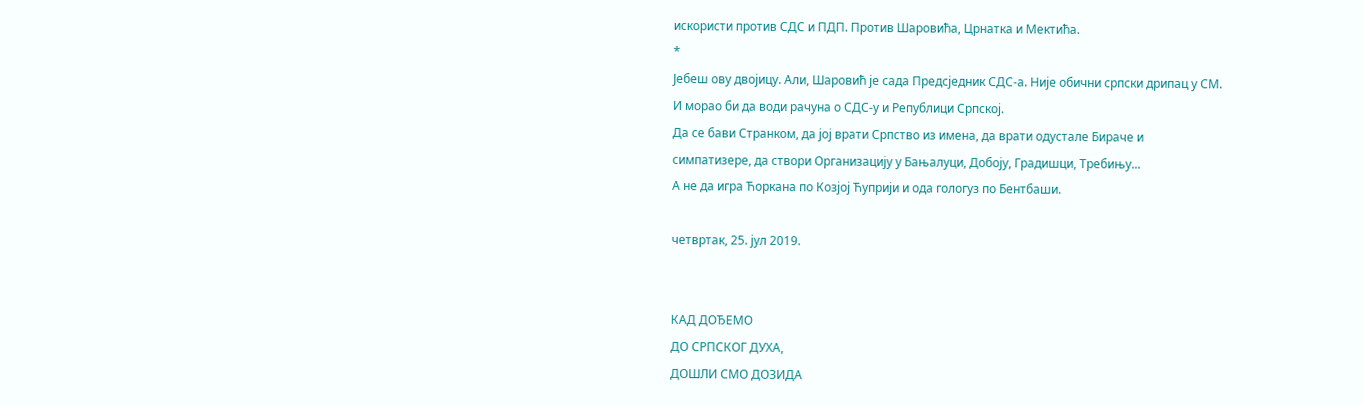искористи против СДС и ПДП. Против Шаровића, Црнатка и Мектића.
*
Јебеш ову двојицу. Али, Шаровић је сада Предсједник СДС-а. Није обични српски дрипац у СМ.
И морао би да води рачуна о СДС-у и Републици Српској.
Да се бави Странком, да јој врати Српство из имена, да врати одустале Бираче и симпатизере, да створи Организацију у Бањалуци, Добоју, Градишци, Требињу...
А не да игра Ћоркана по Козјој Ћуприји и ода гологуз по Бентбаши.

четвртак, 25. јул 2019.


КАД ДОЂЕМО
ДО СРПСКОГ ДУХА,
ДОШЛИ СМО ДОЗИДА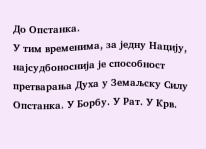До Опстанка.
У тим временима, за једну Нацију, најсудбоноснија је способност претварања Духа у Земаљску Силу Опстанка. У Борбу. У Рат. У Крв.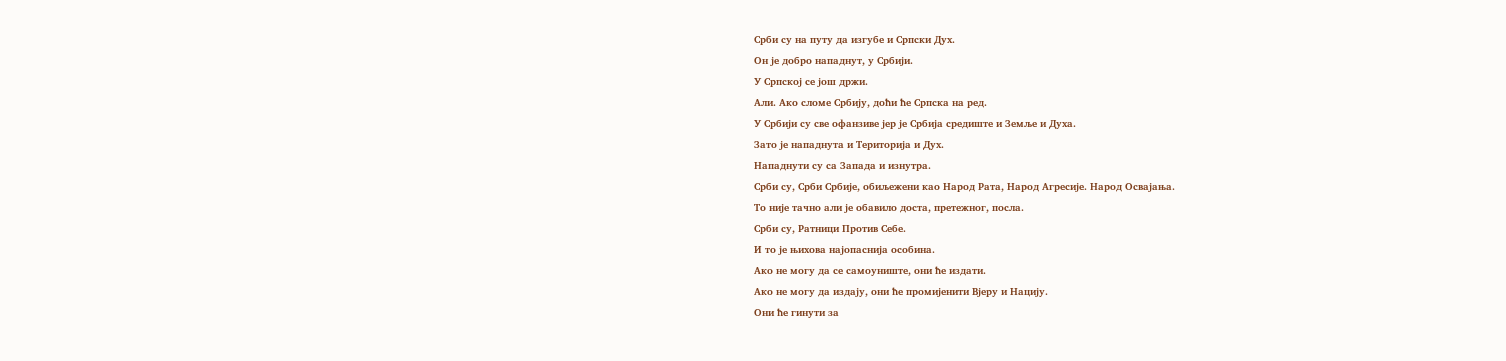Срби су на путу да изгубе и Српски Дух.
Он је добро нападнут, у Србији.
У Српској се још држи.
Али. Ако сломе Србију, доћи ће Српска на ред.
У Србији су све офанзиве јер је Србија средиште и Земље и Духа.
Зато је нападнута и Територија и Дух.
Нападнути су са Запада и изнутра.
Срби су, Срби Србије, обиљежени као Народ Рата, Народ Агресије. Народ Освајања.
То није тачно али је обавило доста, претежног, посла.
Срби су, Ратници Против Себе.
И то је њихова најопаснија особина.
Ако не могу да се самоуниште, они ће издати.
Ако не могу да издају, они ће промијенити Вјеру и Нацију.
Они ће гинути за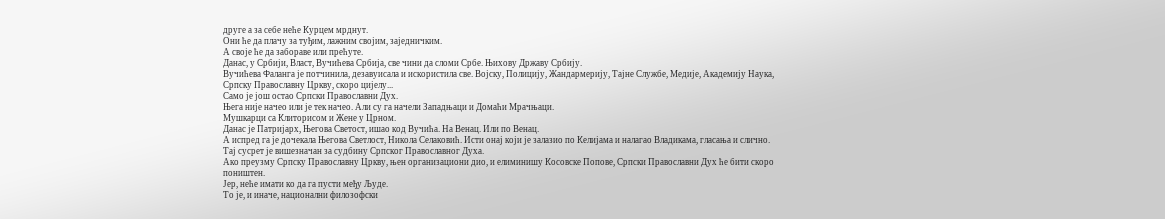друге а за себе неће Курцем мрднут.
Они ће да плачу за туђим, лажним својим, заједничким.
А своје ће да забораве или прећуте.
Данас, у Србији, Власт, Вучићева Србија, све чини да сломи Србе. Њихову Државу Србију.
Вучићева Фаланга је потчинила, дезавуисала и искористила све. Војску, Полицију, Жандармерију, Тајне Службе, Медије, Академију Наука, Српску Православну Цркву, скоро цијелу...
Само је још остао Српски Православни Дух.
Њега није начео или је тек начео. Али су га начели Западњаци и Домаћи Мрачњаци.
Мушкарци са Клиторисом и Жене у Црном.
Данас је Патријарх, Његова Светост, ишао код Вучића. На Венац. Или по Венац.
А испред га је дочекала Његова Светлост, Никола Селаковић. Исти онај који је залазио по Келијама и налагао Владикама, гласања и слично.
Тај сусрет је вишезначан за судбину Српског Православног Духа.
Ако преузму Српску Православну Цркву, њен организациони дио, и елиминишу Косовске Попове, Српски Православни Дух ће бити скоро поништен.
Јер, неће имати ко да га пусти међу Људе.
То је, и иначе, национални филозофски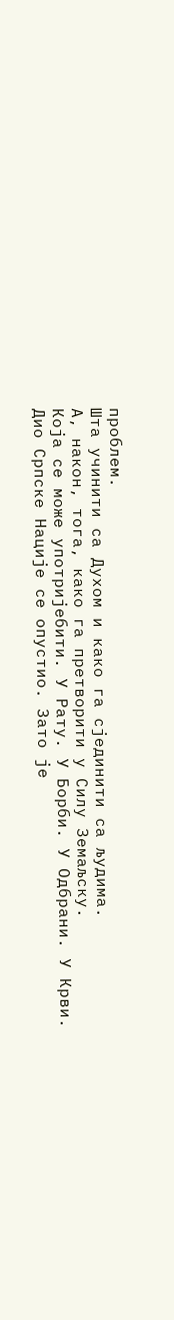проблем.
Шта учинити са Духом и како га сјединити са људима.
А, након, тога, како га претворити у Силу Земаљску.
Која се може употријебити. У Рату. У Борби. У Одбрани. У Крви.
Дио Српске Нације се опустио. Зато је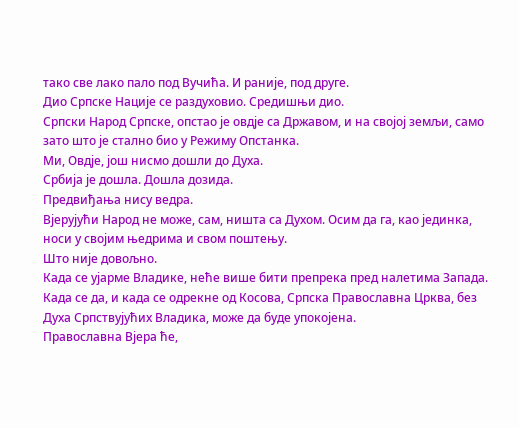тако све лако пало под Вучића. И раније, под друге.
Дио Српске Нације се раздуховио. Средишњи дио.
Српски Народ Српске, опстао је овдје са Државом, и на својој земљи, само зато што је стално био у Режиму Опстанка.
Ми, Овдје, још нисмо дошли до Духа.
Србија је дошла. Дошла дозида.
Предвиђања нису ведра.
Вјерујући Народ не може, сам, ништа са Духом. Осим да га, као јединка, носи у својим њедрима и свом поштењу.
Што није довољно.
Када се ујарме Владике, неће више бити препрека пред налетима Запада.
Када се да, и када се одрекне од Косова, Српска Православна Црква, без Духа Српствујућих Владика, може да буде упокојена.
Православна Вјера ће,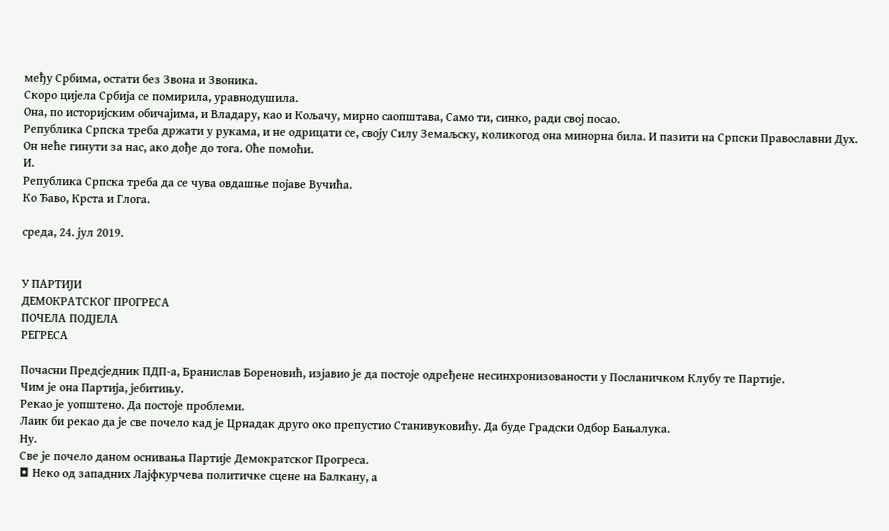међу Србима, остати без Звона и Звоника.
Скоро цијела Србија се помирила, уравнодушила.
Она, по историјским обичајима, и Владару, као и Кољачу, мирно саопштава, Само ти, синко, ради свој посао.
Република Српска треба држати у рукама, и не одрицати се, своју Силу Земаљску, коликогод она минорна била. И пазити на Српски Православни Дух.
Он неће гинути за нас, ако дође до тога. Оће помоћи.
И.
Република Српска треба да се чува овдашње појаве Вучића.
Ко Ђаво, Крста и Глога.

среда, 24. јул 2019.


У ПАРТИЈИ
ДЕМОКРАТСКОГ ПРОГРЕСА
ПОЧЕЛА ПОДЈЕЛА
РЕГРЕСА

Почасни Предсједник ПДП-а, Бранислав Бореновић, изјавио је да постоје одређене несинхронизованости у Посланичком Клубу те Партије.
Чим је она Партија, јебитињу.
Рекао је уопштено. Да постоје проблеми.
Лаик би рекао да је све почело кад је Црнадак друго око препустио Станивуковићу. Да буде Градски Одбор Бањалука.
Ну.
Све је почело даном оснивања Партије Демократског Прогреса.
◘ Неко од западних Лајфкурчева политичке сцене на Балкану, а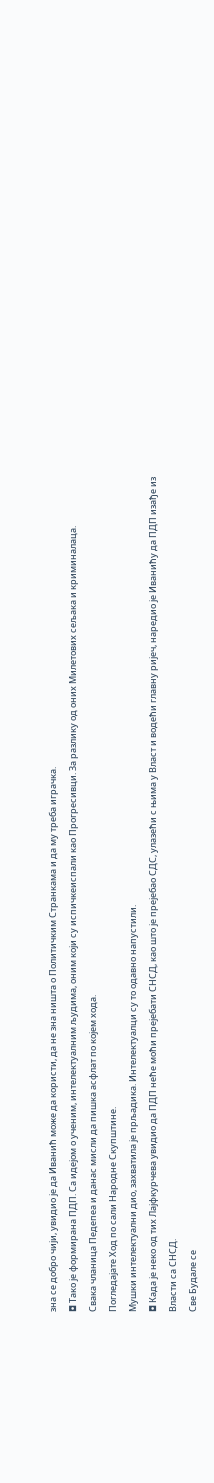зна се добро чији, увидио је да Иванић може да користи, да не зна ништа о Политичким Странкама и да му треба играчка.
◘ Тако је формирана ПДП. Са идејом о ученим, интелектуалним људима, оним који су испичкеиспали као Прогресивци. За разлику од оних Милетових сељака и криминалаца.
Свака чланица Педепеа и данас мисли да пишка асфлат по којем хода.
Погледајате Ход по сали Народне Скупштине.
Мушки интелектуални дио, захватила је прљадика. Интелектуалци су то одавно напустили.
◘ Када је неко од тих Лајфкурчева увидио да ПДП неће моћи прејебати СНСД, као што је прејебао СДС, улазећи с њима у Власт и водећи главну ријеч, наредио је Иванићу да ПДП изађе из Власти са СНСД.
Све Будале се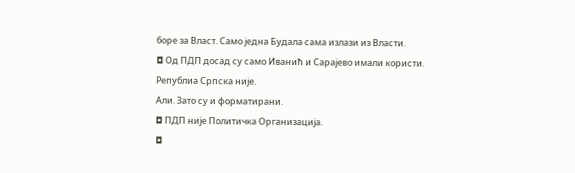боре за Власт. Само једна Будала сама излази из Власти.
◘ Од ПДП досад су само Иванић и Сарајево имали користи.
Републиа Српска није.
Али. Зато су и форматирани.
◘ ПДП није Политичка Организација.
◘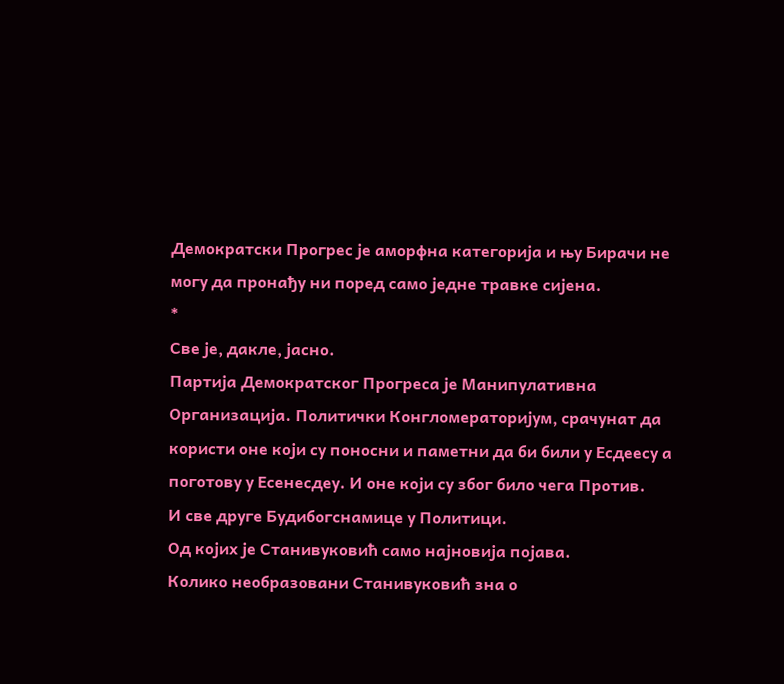Демократски Прогрес је аморфна категорија и њу Бирачи не могу да пронађу ни поред само једне травке сијена.
*
Све је, дакле, јасно.
Партија Демократског Прогреса је Манипулативна Организација. Политички Конгломераторијум, срачунат да користи оне који су поносни и паметни да би били у Есдеесу а поготову у Есенесдеу. И оне који су због било чега Против.
И све друге Будибогснамице у Политици.
Од којих је Станивуковић само најновија појава.
Колико необразовани Станивуковић зна о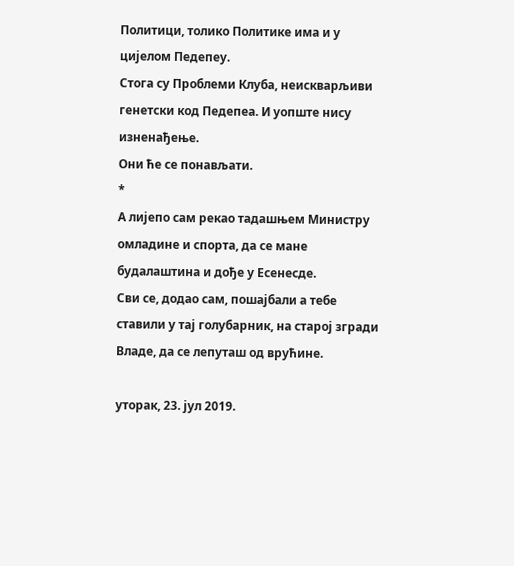Политици, толико Политике има и у цијелом Педепеу.
Стога су Проблеми Клуба, неискварљиви генетски код Педепеа. И уопште нису изненађење.
Они ће се понављати.
*
А лијепо сам рекао тадашњем Министру омладине и спорта, да се мане будалаштина и дође у Есенесде.
Сви се, додао сам, пошајбали а тебе ставили у тај голубарник, на старој згради Владе, да се лепуташ од врућине.

уторак, 23. јул 2019.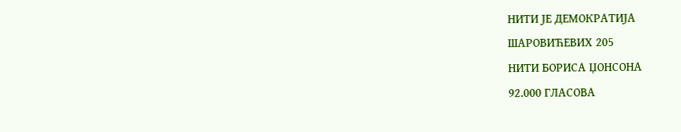НИТИ ЈЕ ДЕМОКРАТИЈА
ШАРОВИЋЕВИХ 205
НИТИ БОРИСА ЏОНСОНА
92.000 ГЛАСОВА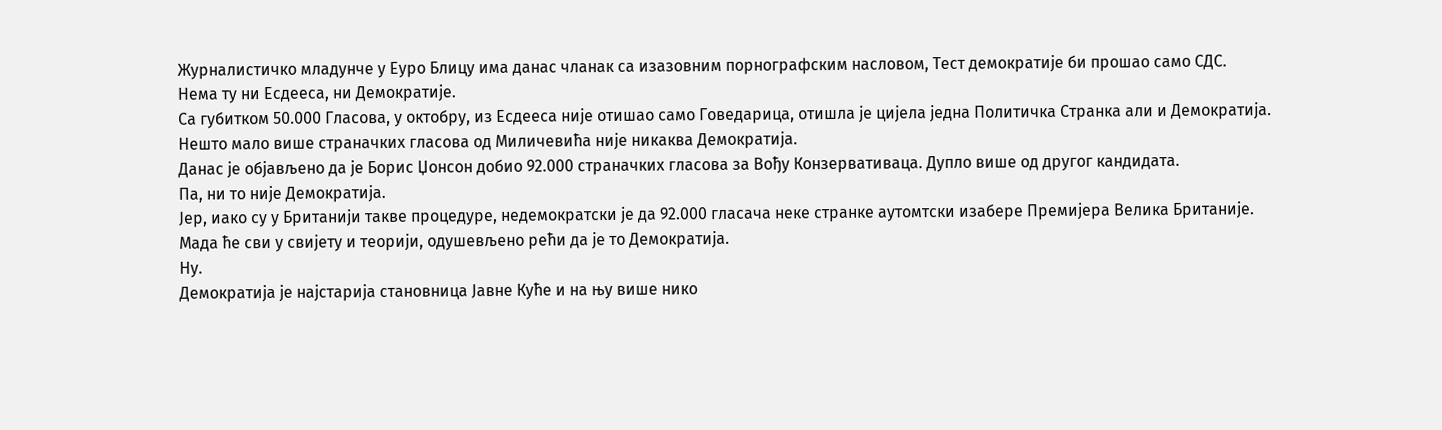Журналистичко младунче у Еуро Блицу има данас чланак са изазовним порнографским насловом, Тест демократије би прошао само СДС.
Нема ту ни Есдееса, ни Демократије.
Са губитком 50.000 Гласова, у октобру, из Есдееса није отишао само Говедарица, отишла је цијела једна Политичка Странка али и Демократија.
Нешто мало више страначких гласова од Миличевића није никаква Демократија.
Данас је објављено да је Борис Џонсон добио 92.000 страначких гласова за Вођу Конзервативаца. Дупло више од другог кандидата.
Па, ни то није Демократија.
Јер, иако су у Британији такве процедуре, недемократски је да 92.000 гласача неке странке аутомтски изабере Премијера Велика Британије.
Мада ће сви у свијету и теорији, одушевљено рећи да је то Демократија.
Ну.
Демократија је најстарија становница Јавне Куће и на њу више нико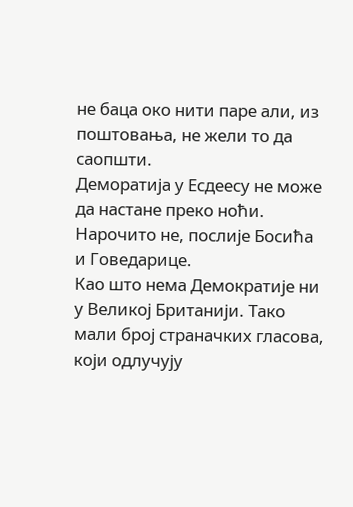не баца око нити паре али, из поштовања, не жели то да саопшти.
Деморатија у Есдеесу не може да настане преко ноћи.
Нарочито не, послије Босића и Говедарице.
Као што нема Демократије ни у Великој Британији. Тако мали број страначких гласова, који одлучују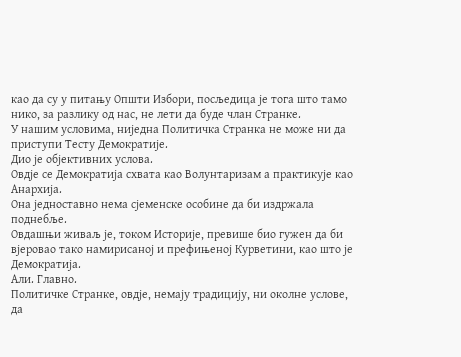као да су у питању Општи Избори, посљедица је тога што тамо нико, за разлику од нас, не лети да буде члан Странке.
У нашим условима, ниједна Политичка Странка не може ни да приступи Тесту Демократије.
Дио је објективних услова.
Овдје се Демократија схвата као Волунтаризам а практикује као Анархија.
Она једноставно нема сјеменске особине да би издржала поднебље.
Овдашњи живаљ је, током Историје, превише био гужен да би вјеровао тако намирисаној и префињеној Курветини, као што је Демократија.
Али. Главно.
Политичке Странке, овдје, немају традицију, ни околне услове, да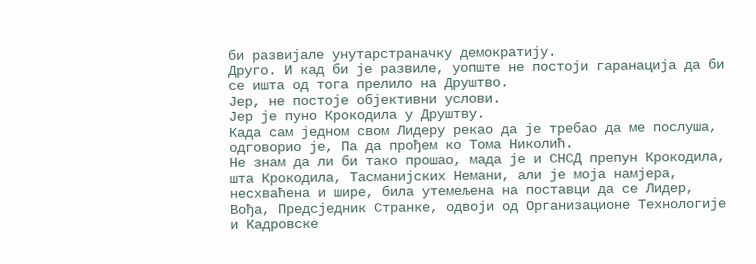би развијале унутарстраначку демократију.
Друго. И кад би је развиле, уопште не постоји гаранација да би се ишта од тога прелило на Друштво.
Јер, не постоје објективни услови.
Јер је пуно Крокодила у Друштву.
Када сам једном свом Лидеру рекао да је требао да ме послуша, одговорио је, Па да прођем ко Тома Николић.
Не знам да ли би тако прошао, мада је и СНСД препун Крокодила, шта Крокодила, Тасманијских Немани, али је моја намјера, несхваћена и шире, била утемељена на поставци да се Лидер, Вођа, Предсједник Странке, одвоји од Организационе Технологије и Кадровске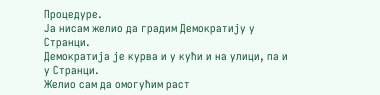Процедуре.
Ја нисам желио да градим Демократију у Странци.
Демократија је курва и у кући и на улици, па и у Странци.
Желио сам да омогућим раст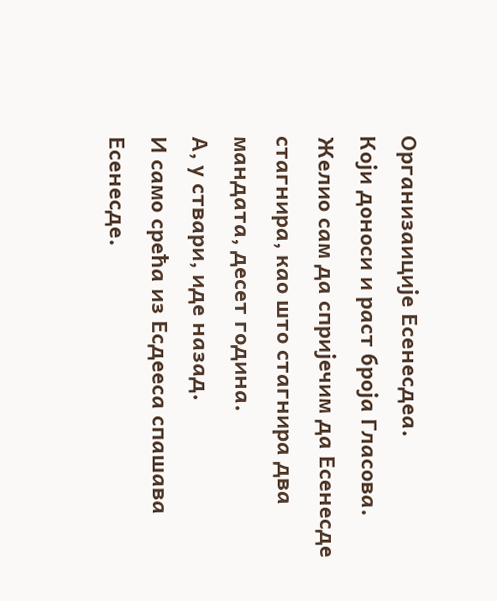Организаиције Есенесдеа.
Који доноси и раст броја Гласова.
Желио сам да спријечим да Есенесде стагнира, као што стагнира два мандата, десет година.
А, у ствари, иде назад.
И само срећа из Есдееса спашава Есенесде.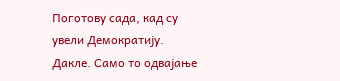Поготову сада, кад су увели Демократију.
Дакле. Само то одвајање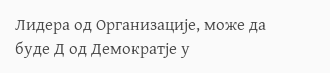Лидера од Организације, може да буде Д од Демократје у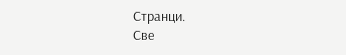Странци.
Све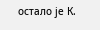остало је К.